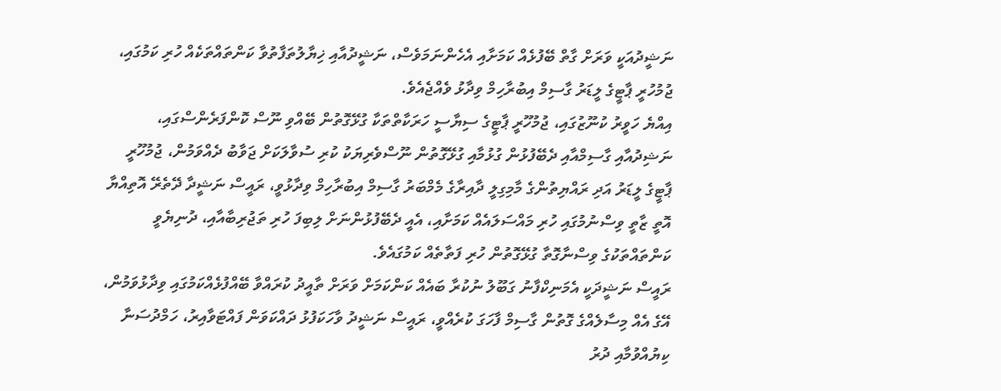ނަޝީދުއަކީ ވަރަށް ގާތް ބޭފުޅެއް ކަމަށާއި އެހެންނަމަވެސް، ނަޝީދުއާއި ޚިޔާލުތަފާތުވާ ކަންތައްތަކެއް ހުރި ކަމުގައި، ޖުމުހުރީ ޕާޓީގެ ލީޑަރު ގާސިމް އިބުރާހިމް ވިދާޅު ވެއްޖެއެވެ.
އިއްޔެ ހަވީރު ކުނޫޒުގައި، ޖުމުހޫރީ ޕާޓީގެ ސިޔާސީ ހަރަކާތްތަކާ ގުޅޭގޮތުން ބޭއްވި ނޫސް ކޮންފަރެންސްގައި، ނަޝިދުއާއި ގާސިމްއާއި ދެބޭފުޅުން ގުޅުމާއި ގުޅޭގޮތުން ނޫސްވެރިޔަކު ކުރި ސުވާލަކަށް ޖަވާބު ދެއްވަމުން، ޖުމުހޫރީ ޕާޓީގެ ލީޑަރު އަދި ރައްޔިތުންގެ މާމިގިލީ ދާއިރާގެ މެމްބަރު ގާސިމް އިބުރާހިމް ވިދާޅުވީ، ރައީސް ނަޝީދާ ދޭތެރޭ އޮތިއްޔާ އޮތީ ޒާތީ ވިސްނުމުގައި ހުރި މައްސަލައެއް ކަމަށާއި، އެއީ ދެބޭފުޅުންނަށް ލިބިފަ ހުރި ތަޖުރިބާއާއި، ދުނިޔެވީ ކަންތައްތަކުގެ ވިސްނާގޮތާ ގުޅޭގޮތުން ހުރި ފަތާތެއް ކަމުގައެވެ.
ރައީސް ނަޝީދަކީ އެމަނިކްފާނު ގަބޫލު ނުކުރާ ބައެއް ކަންކަމަށް ވަރަށް ތާއީދު ކުރައްވާ ބޭއްފުޅެއްކަމުގައި ވިދާޅުވަމުން، އޭގެ އެއް މިސާލެއްގެ ގޮތުން ގާސިމް ފާހަގަ ކުރެއްވީ، ރައީސް ނަޝީދު ވާހަކަފުޅު ދައްކަވަން ފައްޓަވާއިރު، ހަމްދުސަނާ ކިޔުއްވުމާއި ދުރު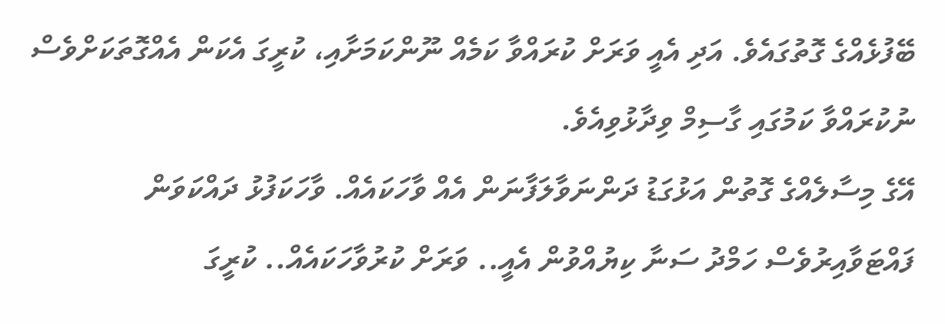ބޭފުޅެއްގެ ގޮތުގައެވެ. އަދި އެއީ ވަރަށް ކުރައްވާ ކަމެއް ނޫންކަމަށާއި، ކުރީގަ އެކަން އެއްގޮތަކަށްވެސް ނުކުރައްވާ ކަމުގައި ގާސިމް ވިދާޅުވިއެވެ.
އޭގެ މިސާލެއްގެ ގޮތުން އަޅުގަޑު ދަންނަވާލަފާނަން އެއް ވާހަކައެއް. ވާހަކަފުޅު ދައްކަވަން ފައްޓަވާއިރުވެސް ހަމްދު ސަނާ ކިޔުއްވުން އެއީ.. ވަރަށް ކުރުވާހަކައެއް.. ކުރީގަ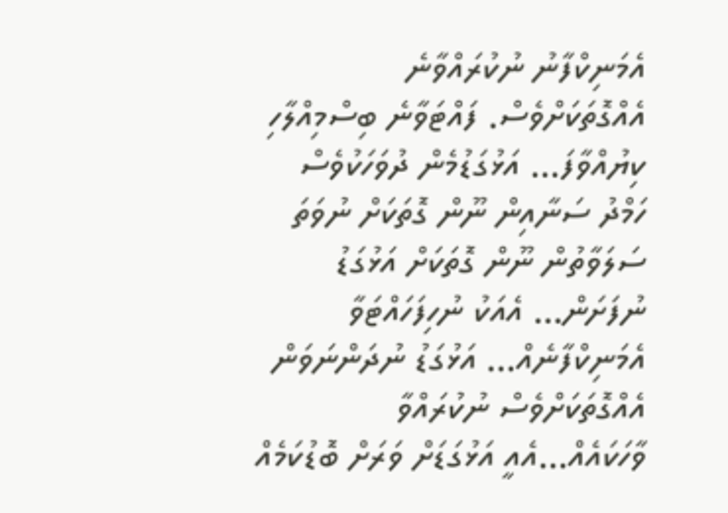އެމަނިކްފާނު ނުކުރައްވާނެ އެއްގޮތަކަށްވެސް. ފައްޓަވާނެ ބިސްމިއްލާހި ކިޔުއްވާފަ… އަޅުގަޑުމެން ދުވަހަކުވެސް ހަމްދު ސަނާއިން ނޫން ގޮތަކަށް ނުވަތަ ސަލަވާތުން ނޫން ގޮތަކަށް އަޅުގަޑު ނުފަށަން… އެއަކު ނުހިފަހައްޓަވާ އެމަނިކްފާނެއް… އަޅުގަޑު ނުދަންނަވަން އެއްގޮތަކަށްވެސް ނުކުރައްވާ ވާހަކައެއް…އެއީ އަޅުގަޑަށް ވަރަށް ބޮޑުކަމެއް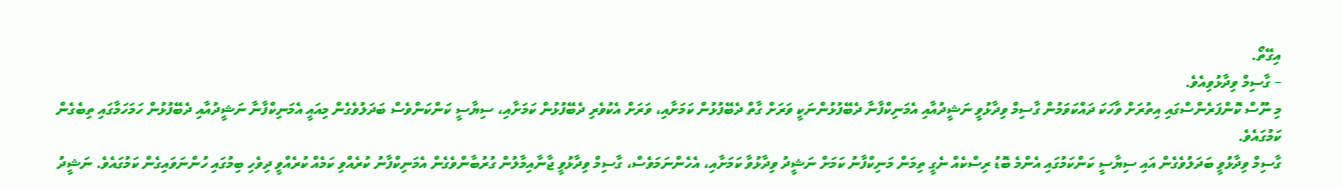އިގޭތޯ.
– ގާސިމް ވިދާޅުވިއެވެ.
މި ނޫސް ކޮންފަރެންސްގައި އިތުރަށް ވާހަކަ ދައްކަވަމުން ގާސިމް ވިދާޅުވީ ނަޝީދުއާއި އެމަނިކްފާނާ ދެބޭފުޅުންނަކީ ވަރަށް ގާތް ދެބޭފުޅުން ކަމަށާއި، ވަރަށް އެކުވެރި ދެބޭފުޅުން ކަމަށާއި، ސިޔާސީ ކަންކަންވެސް ބަދަލުވެގެން މިއައީ އެމަނިކްފާނާ ނަޝީދުއާއި ދެބޭފުޅުން ހަމަހަމާގައި ތިބެގެން ކަމުގައެވެ.
ގާސިމް ވިދާޅުވީ ބަދަލުވެގެން އައި ސިޔާސީ ކަންކަމުގައި އެންމެ ބޮޑު ރިސްކެއް ނެގީ ތިމަން މަނިކްފާނު ކަމަށް ނަޝީދު ވިދާޅުވާ ކަމަށާއި، އެހެންނަމަވެސް، ގާސިމް ވިދާޅުވީ ޖާނާއިމާލުން ގުރުބާންވެގެން އެމަނިކްފާނު ކުރެއްވި ކަމެއް ކުރެއްވީ ދިވެހި ބިމުގައި ހުންނަވައިގެން ކަމުގައެވެ. ނަޝީދު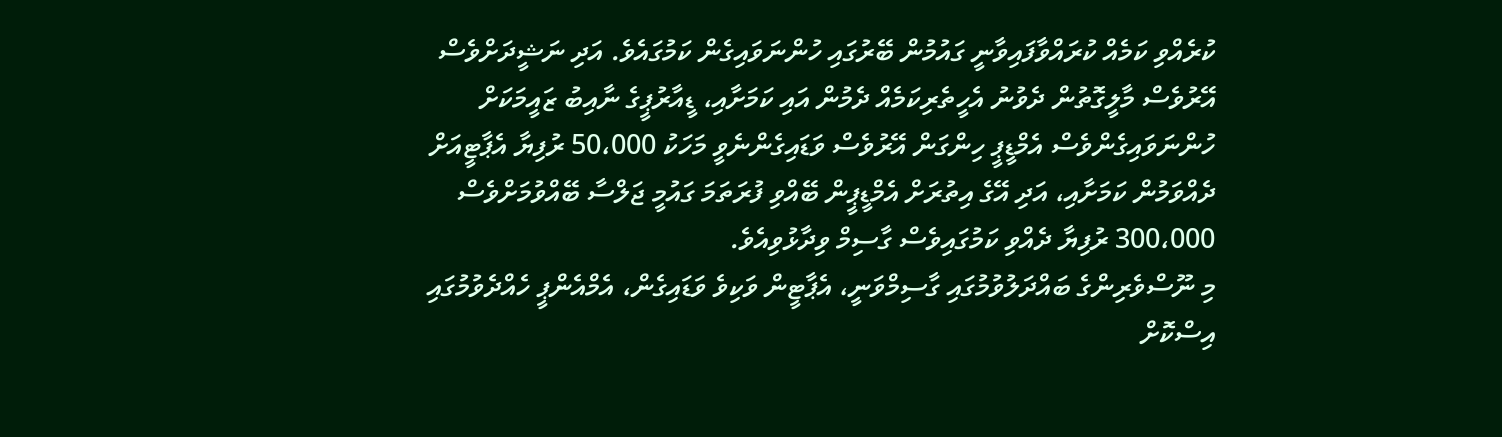ކުރެއްވި ކަމެއް ކުރައްވާފައިވާނީ ގައުމުން ބޭރުގައި ހުންނަވައިގެން ކަމުގައެވެ. އަދި ނަޝީދަށްވެސް އޭރުވެސް މާލީގޮތުން ދެވުނު އެހީތެރިކަމެއް ދެމުން އައި ކަމަށާއި، ޑީއާރުޕީގެ ނާއިބު ޒައީމަކަށް ހުންނަވައިގެންވެސް އެމްޑީޕީ ހިންގަން އޭރުވެސް ވަޑައިގެންނެވީ މަހަކު 50،000 ރުފިޔާ އެޕާޓީއަށް ދެއްވަމުން ކަމަށާއި، އަދި އޭގެ އިތުރަށް އެމްޑީޕީން ބޭއްވި ފުރަތަމަ ގައުމީ ޖަލްސާ ބޭއްވުމަށްވެސް 300،000 ރުފިޔާ ދެއްވި ކަމުގައިވެސް ގާސިމް ވިދާޅުވިއެވެ.
މި ނޫސްވެރިންގެ ބައްދަލުވުމުގައި ގާސިމްވަނީ، އެޕާޓީން ވަކިވެ ވަޑައިގެން، އެމްއެންޕީ ހެއްދެވުމުގައި އިސްކޮށް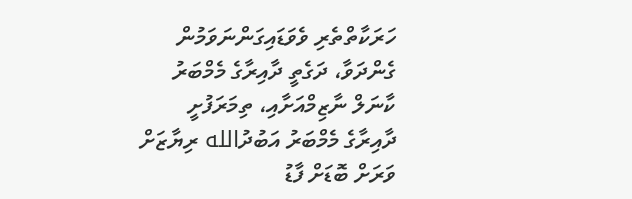ހަރަކާތްތެރި ވެވަޑައިގަންނަވަމުން ގެންދަވާ، ދަގެތީ ދާއިރާގެ މެމްބަރު ކާނަލް ނާޒިމްއަށާއި، ތިމަރަފުށީ ދާއިރާގެ މެމްބަރު އަބުދުالله ރިޔާޒަށް ވަރަށް ބޮޑަށް ފާޑު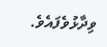ވިދާޅުވެފައެވެ.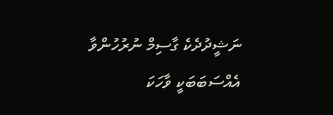ނަޝީދުދެކެ ގާސިމް ނުރުހުންވާ އެއްސަބަބަކީ ވާހަކަ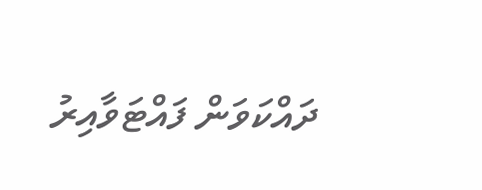ދައްކަވަން ފައްޓަވާއިރު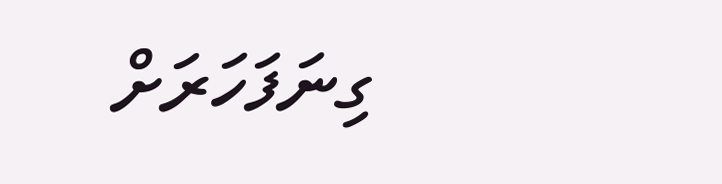ގިނަފަހަރަށް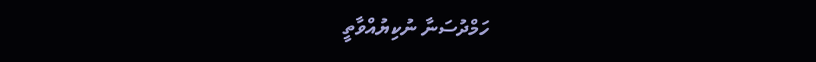ހަމްދުސަނާ ނުކިޔުއްވާތީ